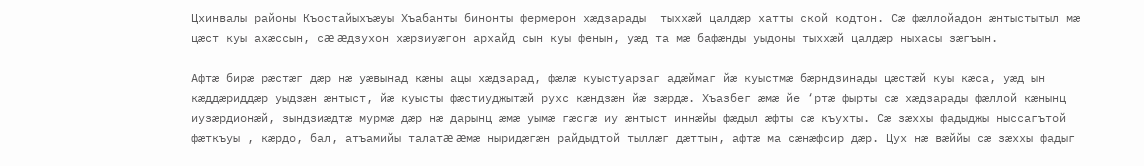Цхинвалы районы Къостайыхъæуы Хъабанты бинонты фермерон хæдзарады  тыххæй цалдæр хатты ской кодтон. Сæ фæллойадон æнтыстытыл мæ цæст куы ахæссын, сæ æдзухон хæрзиуæгон архайд сын куы фенын, уæд та мæ бафæнды уыдоны тыххæй цалдæр ныхасы зæгъын.

Афтæ бирæ рæстæг дæр нæ уæвынад кæны ацы хæдзарад, фæлæ куыстуарзаг адæймаг йæ куыстмæ бæрндзинады цæстæй куы кæса, уæд ын кæддæриддæр уыдзæн æнтыст, йæ куысты фæстиуджытæй рухс кæндзæн йæ зæрдæ. Хъазбег æмæ йе ‘ртæ фырты сæ хæдзарады фæллой кæнынц иузæрдионæй, зындзиæдтæ мурмæ дæр нæ дарынц æмæ уымæ гæсгæ иу æнтыст иннæйы фæдыл æфты сæ къухты. Сæ зæххы фадыджы ныссагътой фæткъуы , кæрдо, бал, атъамийы талатæ æмæ ныридæгæн райдыдтой тыллæг дæттын, афтæ ма сæнæфсир дæр. Цух нæ вæййы сæ зæххы фадыг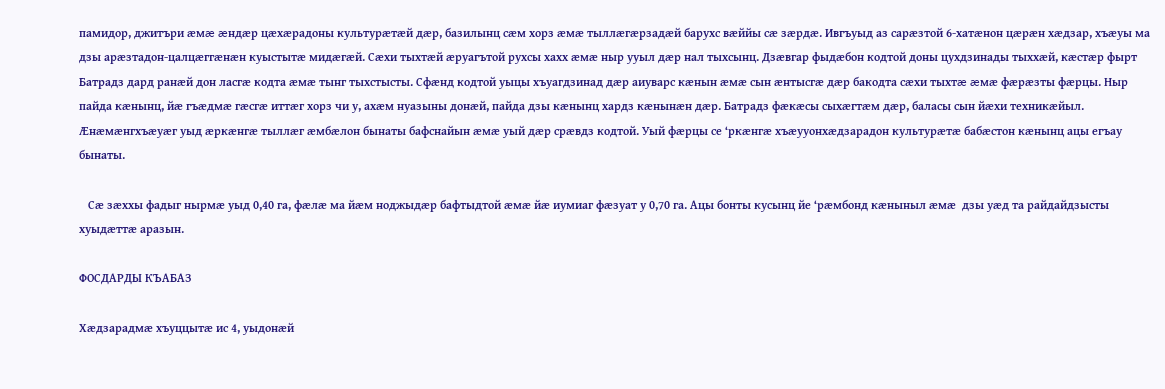памидор, джитъри æмæ æндæр цæхæрадоны культурæтæй дæр, базилынц сæм хорз æмæ тыллæгæрзадæй барухс вæййы сæ зæрдæ. Ивгъуыд аз сарæзтой 6-хатæнон цæрæн хæдзар, хъæуы ма дзы арæзтадон-цалцæггæнæн куыстытæ мидæгæй. Сæхи тыхтæй æруагътой рухсы хахх æмæ ныр ууыл дæр нал тыхсынц. Дзæвгар фыдæбон кодтой доны цухдзинады тыххæй, кæстæр фырт Батрадз дард ранæй дон ласгæ кодта æмæ тынг тыхстысты. Сфæнд кодтой уыцы хъуагдзинад дæр аиуварс кæнын æмæ сын æнтысгæ дæр бакодта сæхи тыхтæ æмæ фæрæзты фæрцы. Ныр пайда кæнынц, йæ гъæдмæ гæсгæ иттæг хорз чи у, ахæм нуазыны донæй, пайда дзы кæнынц хардз кæнынæн дæр. Батрадз фæкæсы сыхæгтæм дæр, баласы сын йæхи техникæйыл. Æнæмæнгхъæуæг уыд æркæнгæ тыллæг æмбæлон бынаты бафснайын æмæ уый дæр срæвдз кодтой. Уый фæрцы се ‘ркæнгæ хъæууонхæдзарадон культурæтæ бабæстон кæнынц ацы егъау бынаты.

   Сæ зæххы фадыг нырмæ уыд 0,40 га, фæлæ ма йæм ноджыдæр бафтыдтой æмæ йæ иумиаг фæзуат у 0,70 га. Ацы бонты кусынц йе ‘рæмбонд кæныныл æмæ  дзы уæд та райдайдзысты хуыдæттæ аразын.

ФОСДАРДЫ КЪАБАЗ

Хæдзарадмæ хъуццытæ ис 4, уыдонæй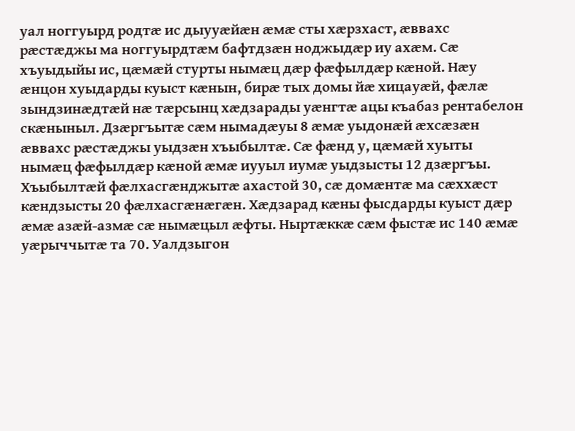уал ноггуырд родтæ ис дыууæйæн æмæ сты хæрзхаст, æввахс рæстæджы ма ноггуырдтæм бафтдзæн ноджыдæр иу ахæм. Сæ хъуыдыйы ис, цæмæй стурты нымæц дæр фæфылдæр кæной. Нæу æнцон хуыдарды куыст кæнын, бирæ тых домы йæ хицауæй, фæлæ зындзинæдтæй нæ тæрсынц хæдзарады уæнгтæ ацы къабаз рентабелон скæныныл. Дзæргъытæ сæм нымадæуы 8 æмæ уыдонæй æхсæзæн æввахс рæстæджы уыдзæн хъыбылтæ. Сæ фæнд у, цæмæй хуыты нымæц фæфылдæр кæной æмæ иууыл иумæ уыдзысты 12 дзæргъы. Хъыбылтæй фæлхасгæнджытæ ахастой 30, сæ домæнтæ ма сæххæст кæндзысты 20 фæлхасгæнæгæн. Хæдзарад кæны фысдарды куыст дæр æмæ азæй-азмæ сæ нымæцыл æфты. Ныртæккæ сæм фыстæ ис 140 æмæ уæрыччытæ та 70. Уалдзыгон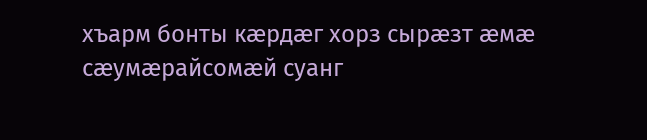хъарм бонты кæрдæг хорз сырæзт æмæ сæумæрайсомæй суанг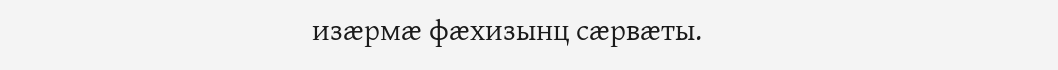изæрмæ фæхизынц сæрвæты.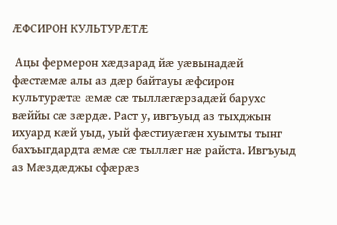ÆФСИРОН КУЛЬТУРÆТÆ

 Ацы фермерон хæдзарад йæ уæвынадæй фæстæмæ алы аз дæр байтауы æфсирон культурæтæ æмæ сæ тыллæгæрзадæй барухс вæййы сæ зæрдæ. Раст у, ивгъуыд аз тыхджын ихуард кæй уыд, уый фæстиуæгæн хуымты тынг бахъыгдардта æмæ сæ тыллæг нæ райста. Ивгъуыд аз Мæздæджы сфæрæз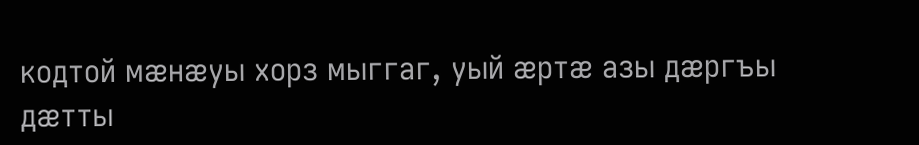кодтой мæнæуы хорз мыггаг, уый æртæ азы дæргъы дæтты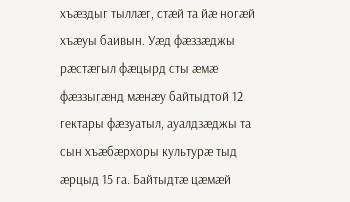хъæздыг тыллæг, стæй та йæ ногæй хъæуы баивын. Уæд фæззæджы рæстæгыл фæцырд сты æмæ фæззыгæнд мæнæу байтыдтой 12 гектары фæзуатыл, ауалдзæджы та сын хъæбæрхоры культурæ тыд æрцыд 15 га. Байтыдтæ цæмæй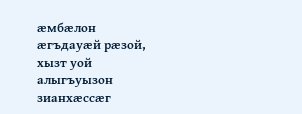æмбæлон æгъдауæй рæзой, хызт уой алыгъуызон зианхæссæг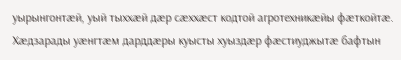уырынгонтæй, уый тыххæй дæр сæххæст кодтой агротехникæйы фæткойтæ. Хæдзарады уæнгтæм дарддæры куысты хуыздæр фæстиуджытæ бафтын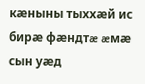кæныны тыххæй ис бирæ фæндтæ æмæ сын уæд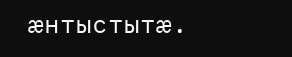æнтыстытæ.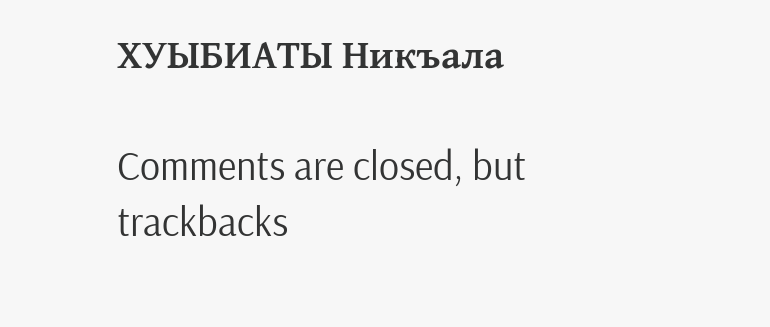ХУЫБИАТЫ Никъала

Comments are closed, but trackbacks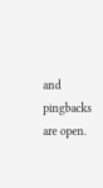and pingbacks are open.